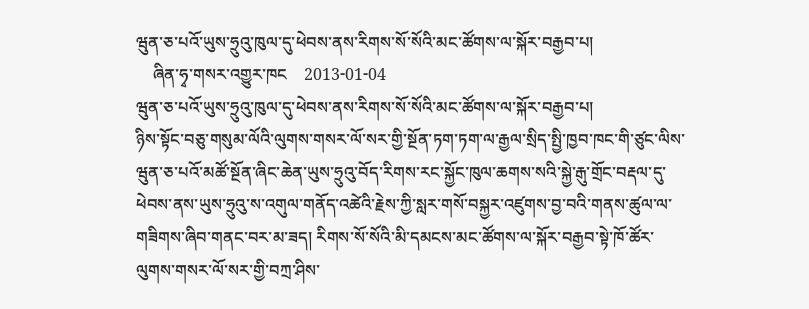ཝུན་ཅ་པའོ་ཡུས་ཧྲུའུ་ཁུལ་དུ་ཕེབས་ནས་རིགས་སོ་སོའི་མང་ཚོགས་ལ་སྐོར་བརྒྱབ་པ།
    ཞིན་ཧྭ་གསར་འགྱུར་ཁང    2013-01-04
ཝུན་ཅ་པའོ་ཡུས་ཧྲུའུ་ཁུལ་དུ་ཕེབས་ནས་རིགས་སོ་སོའི་མང་ཚོགས་ལ་སྐོར་བརྒྱབ་པ།
ཉིས་སྟོང་བཅུ་གསུམ་ལོའི་ལུགས་གསར་ལོ་སར་གྱི་སྔོན་ཏག་ཏག་ལ་རྒྱལ་སྲིད་སྤྱི་ཁྱབ་ཁང་གི་ཙུང་ལིས་ཝུན་ཅ་པའོ་མཚོ་སྔོན་ཞིང་ཆེན་ཡུས་ཧྲུའུ་བོད་རིགས་རང་སྐྱོང་ཁུལ་ཆགས་སའི་སྐྱེ་རྒུ་གྲོང་བརྡལ་དུ་ཕེབས་ནས་ཡུས་ཧྲུའུ་ས་འགུལ་གནོད་འཚེའི་རྗེས་ཀྱི་སླར་གསོ་བསྐྱར་འཛུགས་བྱ་བའི་གནས་ཚུལ་ལ་གཟིགས་ཞིབ་གནང་བར་མ་ཟད། རིགས་སོ་སོའི་མི་དམངས་མང་ཚོགས་ལ་སྐོར་བརྒྱབ་སྟེ་ཁོ་ཚོར་ལུགས་གསར་ལོ་སར་གྱི་བཀྲ་ཤིས་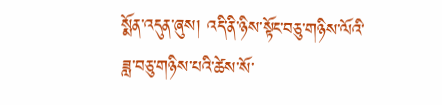སྨོན་འདུན་ཞུས། འདི་ནི་ཉིས་སྟོང་བཅུ་གཉིས་ལོའི་ཟླ་བཅུ་གཉིས་པའི་ཚེས་སོ་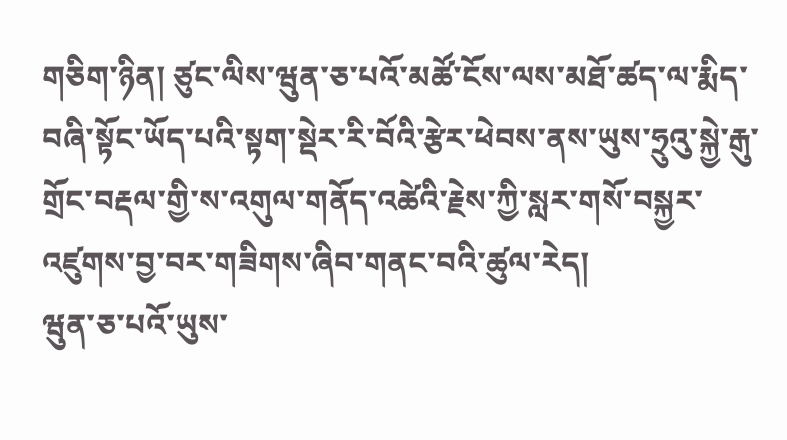གཅིག་ཉིན། ཙུང་ལིས་ཝུན་ཅ་པའོ་མཚོ་ངོས་ལས་མཐོ་ཚད་ལ་རྨིད་བཞི་སྟོང་ཡོད་པའི་སྟག་སྡེར་རི་བོའི་རྩེར་ཕེབས་ནས་ཡུས་ཧྲུའུ་སྐྱེ་རྒུ་གྲོང་བརྡལ་གྱི་ས་འགུལ་གནོད་འཚེའི་རྗེས་ཀྱི་སླར་གསོ་བསྐྱར་འཛུགས་བྱ་བར་གཟིགས་ཞིབ་གནང་བའི་ཚུལ་རེད།
ཝུན་ཅ་པའོ་ཡུས་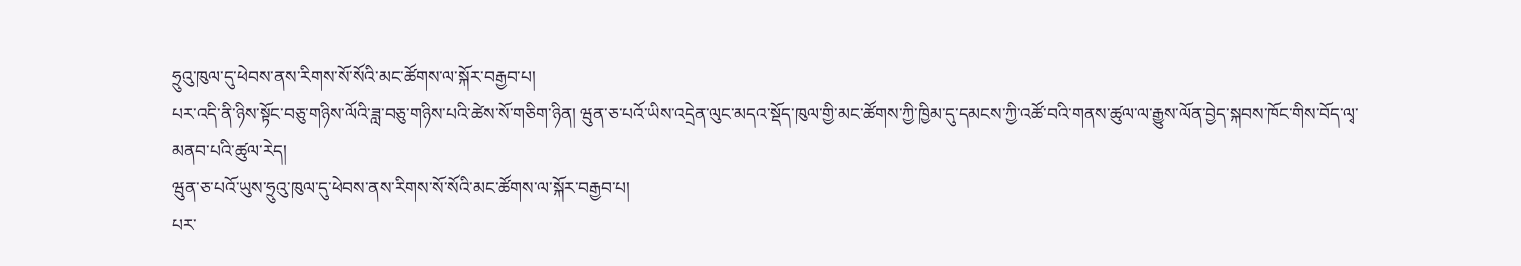ཧྲུའུ་ཁུལ་དུ་ཕེབས་ནས་རིགས་སོ་སོའི་མང་ཚོགས་ལ་སྐོར་བརྒྱབ་པ།
པར་འདི་ནི་ཉིས་སྟོང་བཅུ་གཉིས་ལོའི་ཟླ་བཅུ་གཉིས་པའི་ཚེས་སོ་གཅིག་ཉིན། ཝུན་ཅ་པའོ་ཡིས་འདྲེན་ལུང་མདའ་སྡོད་ཁུལ་གྱི་མང་ཚོགས་ཀྱི་ཁྱིམ་དུ་དམངས་ཀྱི་འཚོ་བའི་གནས་ཚུལ་ལ་རྒྱུས་ལོན་བྱེད་སྐབས་ཁོང་གིས་བོད་ལྭ་མནབ་པའི་ཚུལ་རེད།
ཝུན་ཅ་པའོ་ཡུས་ཧྲུའུ་ཁུལ་དུ་ཕེབས་ནས་རིགས་སོ་སོའི་མང་ཚོགས་ལ་སྐོར་བརྒྱབ་པ།
པར་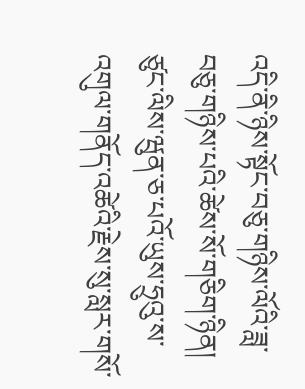འདི་ནི་ཉིས་སྟོང་བཅུ་གཉིས་ལོའི་ཟླ་བཅུ་གཉིས་པའི་ཚེས་སོ་གཅིག་ཉིན། ཙུང་ལིས་ཝུན་ཅ་པའོ་ཡུས་ཧྲུའུ་ས་འགུལ་གནོད་འཚེའི་རྗེས་སུ་སླར་གསོ་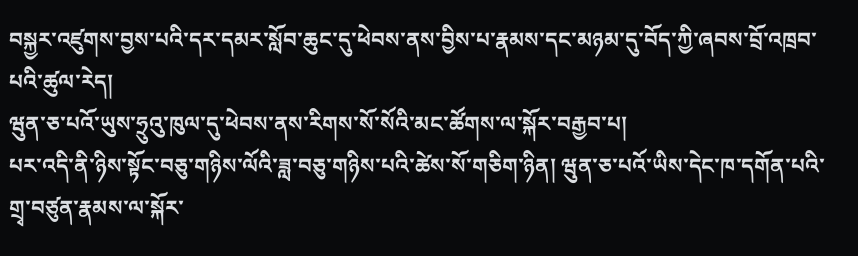བསྐྱར་འཛུགས་བྱས་པའི་དར་དམར་སློབ་ཆུང་དུ་ཕེབས་ནས་བྱིས་པ་རྣམས་དང་མཉམ་དུ་བོད་ཀྱི་ཞབས་བྲོ་འཁྲབ་པའི་ཚུལ་རེད།
ཝུན་ཅ་པའོ་ཡུས་ཧྲུའུ་ཁུལ་དུ་ཕེབས་ནས་རིགས་སོ་སོའི་མང་ཚོགས་ལ་སྐོར་བརྒྱབ་པ།
པར་འདི་ནི་ཉིས་སྟོང་བཅུ་གཉིས་ལོའི་ཟླ་བཅུ་གཉིས་པའི་ཚེས་སོ་གཅིག་ཉིན། ཝུན་ཅ་པའོ་ཡིས་དེང་ཁ་དགོན་པའི་གྲྭ་བཙུན་རྣམས་ལ་སྐོར་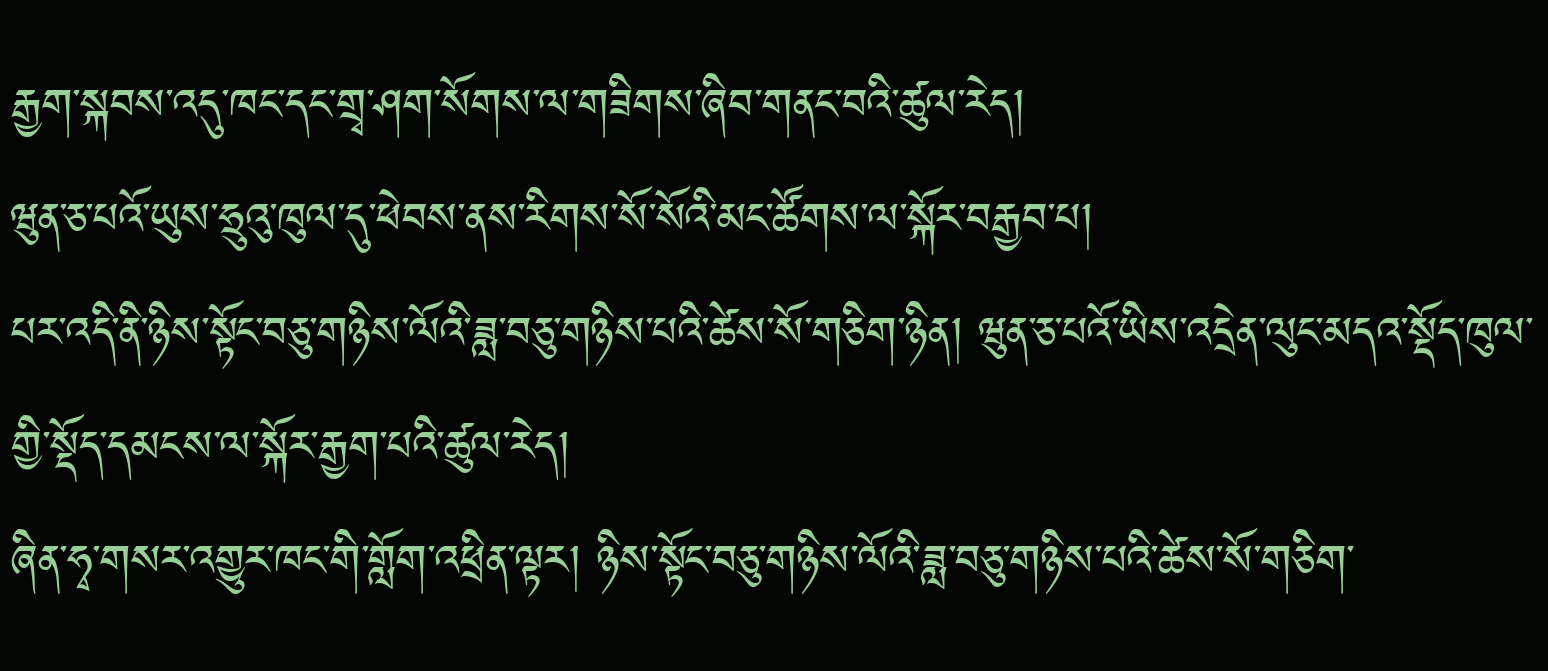རྒྱག་སྐབས་འདུ་ཁང་དང་གྲྭ་ཤག་སོགས་ལ་གཟིགས་ཞིབ་གནང་བའི་ཚུལ་རེད།
ཝུན་ཅ་པའོ་ཡུས་ཧྲུའུ་ཁུལ་དུ་ཕེབས་ནས་རིགས་སོ་སོའི་མང་ཚོགས་ལ་སྐོར་བརྒྱབ་པ།
པར་འདི་ནི་ཉིས་སྟོང་བཅུ་གཉིས་ལོའི་ཟླ་བཅུ་གཉིས་པའི་ཚེས་སོ་གཅིག་ཉིན། ཝུན་ཅ་པའོ་ཡིས་འདྲེན་ལུང་མདའ་སྡོད་ཁུལ་གྱི་སྡོད་དམངས་ལ་སྐོར་རྒྱག་པའི་ཚུལ་རེད།
ཞིན་ཧྭ་གསར་འགྱུར་ཁང་གི་གློག་འཕྲིན་ལྟར། ཉིས་སྟོང་བཅུ་གཉིས་ལོའི་ཟླ་བཅུ་གཉིས་པའི་ཚེས་སོ་གཅིག་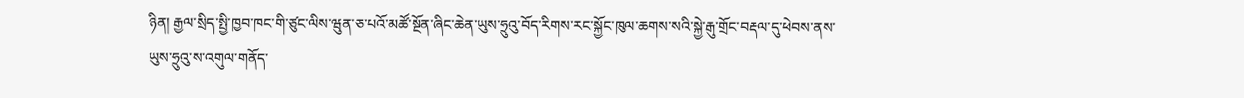ཉིན། རྒྱལ་སྲིད་སྤྱི་ཁྱབ་ཁང་གི་ཙུང་ལིས་ཝུན་ཅ་པའོ་མཚོ་སྔོན་ཞིང་ཆེན་ཡུས་ཧྲུའུ་བོད་རིགས་རང་སྐྱོང་ཁུལ་ཆགས་སའི་སྐྱེ་རྒུ་གྲོང་བརྡལ་དུ་ཕེབས་ནས་ཡུས་ཧྲུའུ་ས་འགུལ་གནོད་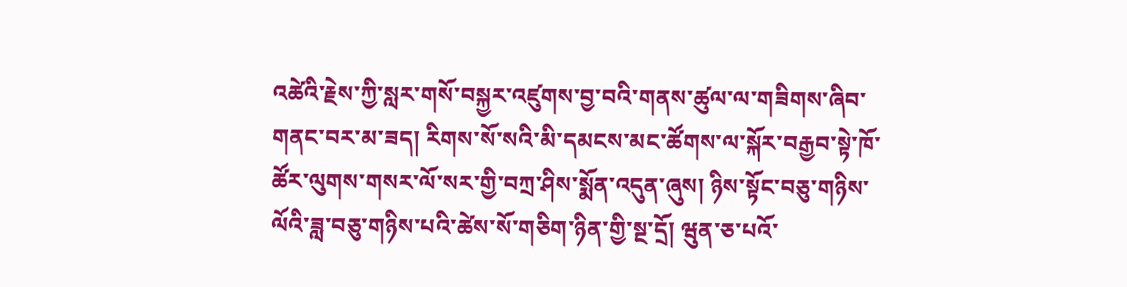འཚེའི་རྗེས་ཀྱི་སླར་གསོ་བསྐྱར་འཛུགས་བྱ་བའི་གནས་ཚུལ་ལ་གཟིགས་ཞིབ་གནང་བར་མ་ཟད། རིགས་སོ་སའི་མི་དམངས་མང་ཚོགས་ལ་སྐོར་བརྒྱབ་སྟེ་ཁོ་ཚོར་ལུགས་གསར་ལོ་སར་གྱི་བཀྲ་ཤིས་སྨོན་འདུན་ཞུས། ཉིས་སྟོང་བཅུ་གཉིས་ལོའི་ཟླ་བཅུ་གཉིས་པའི་ཚེས་སོ་གཅིག་ཉིན་གྱི་སྔ་དྲོ། ཝུན་ཅ་པའོ་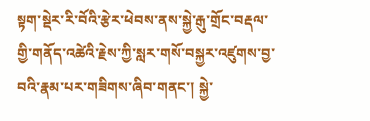སྟག་སྡེར་རི་བོའི་རྩེར་ཕེབས་ནས་སྐྱེ་རྒུ་གྲོང་བརྡལ་གྱི་གནོད་འཚེའི་རྗེས་ཀྱི་སླར་གསོ་བསྐྱར་འཛུགས་བྱ་བའི་རྣམ་པར་གཟིགས་ཞིབ་གནང་། སྐྱེ་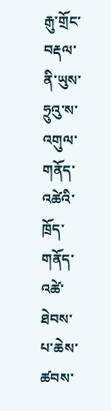རྒུ་གྲོང་བརྡལ་ནི་ཡུས་ཧྲུའུ་ས་འགུལ་གནོད་འཚེའི་ཁྲོད་གནོད་འཚེ་ཐེབས་པ་ཆེས་ཚབས་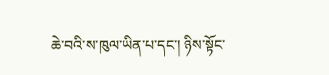ཆེ་བའི་ས་ཁུལ་ཡིན་པ་དང་། ཉིས་སྟོང་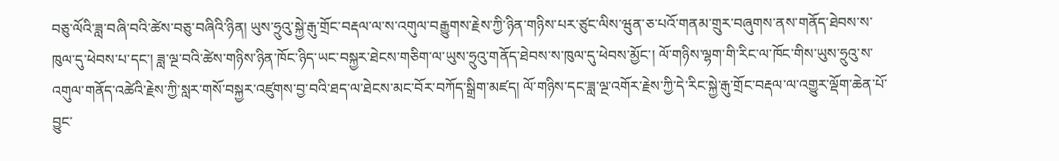བཅུ་ལོའི་ཟླ་བཞི་བའི་ཚེས་བཅུ་བཞིའི་ཉིན། ཡུས་ཧྲུའུ་སྐྱེ་རྒུ་གྲོང་བརྡལ་ལ་ས་འགུལ་བརྒྱུགས་རྗེས་ཀྱི་ཉིན་གཉིས་པར་ཙུང་ལིས་ཝུན་ཅ་པའོ་གནམ་གྲུར་བཞུགས་ནས་གནོད་ཐེབས་ས་ཁུལ་དུ་ཕེབས་པ་དང་། ཟླ་ལྔ་བའི་ཚེས་གཉིས་ཉིན་ཁོང་ཉིད་ཡང་བསྐྱར་ཐེངས་གཅིག་ལ་ཡུས་ཧྲུའུ་གནོད་ཐེབས་ས་ཁུལ་དུ་ཕེབས་མྱོང་། ལོ་གཉིས་ལྷག་གི་རིང་ལ་ཁོང་གིས་ཡུས་ཧྲུའུ་ས་འགུལ་གནོད་འཚེའི་རྗེས་ཀྱི་སླར་གསོ་བསྐྱར་འཛུགས་བྱ་བའི་ཐད་ལ་ཐེངས་མང་བོར་བཀོད་སྒྲིག་མཛད། ལོ་གཉིས་དང་ཟླ་ལྔ་འགོར་རྗེས་ཀྱི་དེ་རིང་སྐྱེ་རྒུ་གྲོང་བརྡལ་ལ་འགྱུར་ལྡོག་ཆེན་པོ་བྱུང་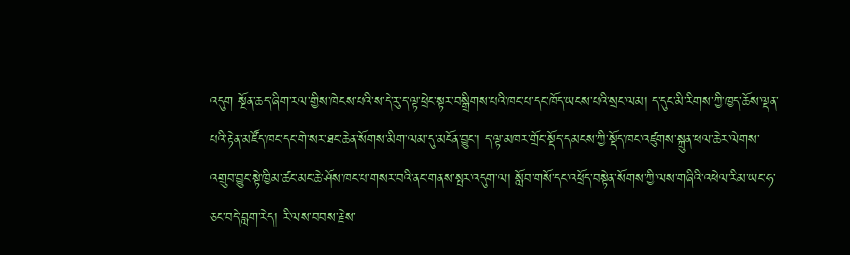འདུག སྔོན་ཆད་ཞིག་རལ་གྱིས་ཁེངས་པའི་ས་དེ་རུ་ད་ལྟ་ཕྲེང་སྟར་བསྒྲིགས་པའི་ཁང་པ་དང་ཁོད་ཡངས་པའི་སྲང་ལམ། ད་དུང་མི་རིགས་ཀྱི་ཁྱད་ཆོས་ལྡན་པའི་རྟེན་མཛོད་ཁང་དང་གེ་སར་ཐང་ཆེན་སོགས་མིག་ལམ་དུ་མངོན་བྱུང་། ད་ལྟ་མཁར་གྲོང་སྡོད་དམངས་ཀྱི་སྡོད་ཁང་འཛུགས་སྐྲུན་ཕལ་ཆེར་ལེགས་འགྲུབ་བྱུང་སྟེ་ཁྱིམ་ཚང་མང་ཆེ་ཤོས་ཁང་པ་གསར་བའི་ནང་གནས་སྤར་འདུག་ལ། སློབ་གསོ་དང་འཕྲོད་བསྟེན་སོགས་ཀྱི་ལས་གཞིའི་འཕེལ་རིམ་ཡང་ཧ་ཅང་བདེ་བླག་རེད། རི་ལས་བབས་རྗེས་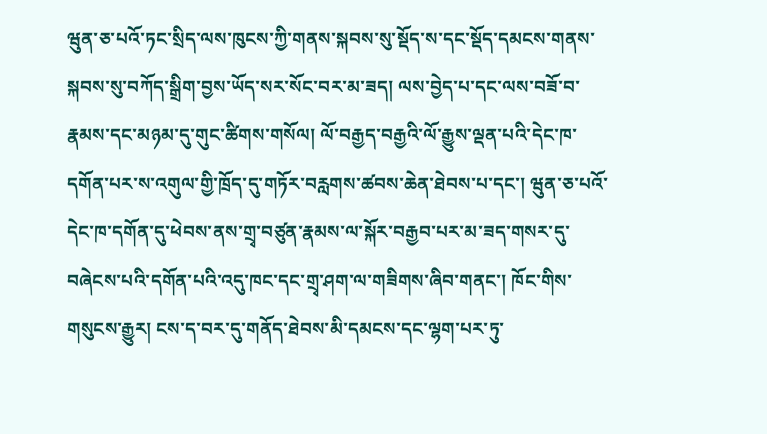ཝུན་ཅ་པའོ་ཏང་སྲིད་ལས་ཁུངས་ཀྱི་གནས་སྐབས་སུ་སྡོད་ས་དང་སྡོད་དམངས་གནས་སྐབས་སུ་བཀོད་སྒྲིག་བྱས་ཡོད་སར་སོང་བར་མ་ཟད། ལས་བྱེད་པ་དང་ལས་བཟོ་བ་རྣམས་དང་མཉམ་དུ་གུང་ཚིགས་གསོལ། ལོ་བརྒྱད་བརྒྱའི་ལོ་རྒྱུས་ལྡན་པའི་དེང་ཁ་དགོན་པར་ས་འགུལ་གྱི་ཁྲོད་དུ་གཏོར་བརླགས་ཚབས་ཆེན་ཐེབས་པ་དང་། ཝུན་ཅ་པའོ་དེང་ཁ་དགོན་དུ་ཕེབས་ནས་གྲྭ་བཙུན་རྣམས་ལ་སྐོར་བརྒྱབ་པར་མ་ཟད་གསར་དུ་བཞེངས་པའི་དགོན་པའི་འདུ་ཁང་དང་གྲྭ་ཤག་ལ་གཟིགས་ཞིབ་གནང་། ཁོང་གིས་གསུངས་རྒྱུར། ངས་ད་བར་དུ་གནོད་ཐེབས་མི་དམངས་དང་ལྷག་པར་ཏུ་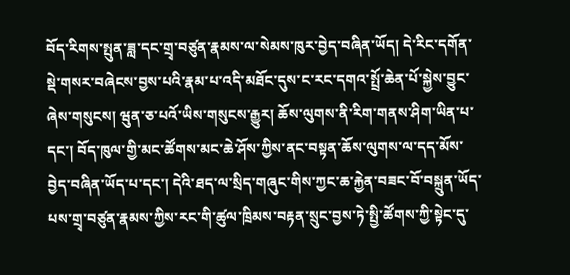བོད་རིགས་སྤུན་ཟླ་དང་གྲྭ་བཙུན་རྣམས་ལ་སེམས་ཁུར་བྱེད་བཞིན་ཡོད། དེ་རིང་དགོན་སྡེ་གསར་བཞེངས་བྱས་པའི་རྣམ་པ་འདི་མཐོང་དུས་ང་རང་དགའ་སྤྲོ་ཆེན་པོ་སྐྱེས་བྱུང་ཞེས་གསུངས། ཝུན་ཅ་པའོ་ཡིས་གསུངས་རྒྱུར། ཆོས་ལུགས་ནི་རིག་གནས་ཤིག་ཡིན་པ་དང་། བོད་ཁུལ་གྱི་མང་ཚོགས་མང་ཆེ་ཤོས་ཀྱིས་ནང་བསྟན་ཆོས་ལུགས་ལ་དད་མོས་བྱེད་བཞིན་ཡོད་པ་དང་། དེའི་ཐད་ལ་སྲིད་གཞུང་གིས་ཀྱང་ཆ་རྐྱེན་བཟང་བོ་བསྐྲུན་ཡོད་པས་གྲྭ་བཙུན་རྣམས་ཀྱིས་རང་གི་ཚུལ་ཁྲིམས་བརྟན་སྲུང་བྱས་ཏེ་སྤྱི་ཚོགས་ཀྱི་སྟེང་དུ་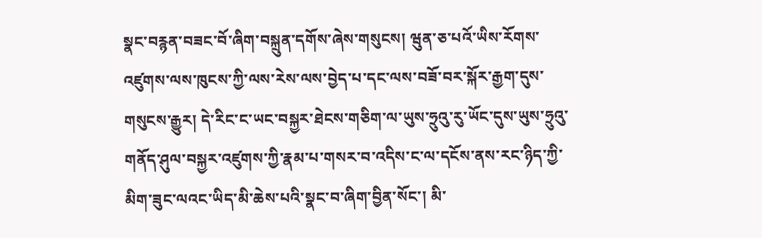སྣང་བརྙན་བཟང་བོ་ཞིག་བསྐྲུན་དགོས་ཞེས་གསུངས། ཝུན་ཅ་པའོ་ཡིས་རོགས་འཛུགས་ལས་ཁུངས་ཀྱི་ལས་རེས་ལས་བྱེད་པ་དང་ལས་བཟོ་བར་སྐོར་རྒྱག་དུས་གསུངས་རྒྱུར། དེ་རིང་ང་ཡང་བསྐྱར་ཐེངས་གཅིག་ལ་ཡུས་ཧྲུའུ་རུ་ཡོང་དུས་ཡུས་ཧྲུའུ་གནོད་ཤུལ་བསྐྱར་འཛུགས་ཀྱི་རྣམ་པ་གསར་བ་འདིས་ང་ལ་དངོས་ནས་རང་ཉིད་ཀྱི་མིག་ཟུང་ལའང་ཡིད་མི་ཆེས་པའི་སྣང་བ་ཞིག་བྱིན་སོང་། མི་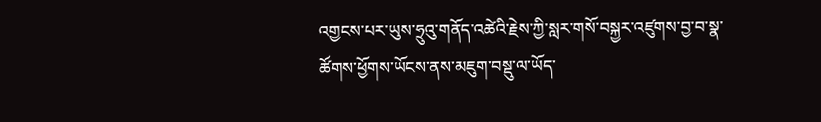འགྱངས་པར་ཡུས་ཧྲུའུ་གནོད་འཚེའི་རྗེས་ཀྱི་སླར་གསོ་བསྐྱར་འཛུགས་བྱ་བ་སྣ་ཚོགས་ཕྱོགས་ཡོངས་ནས་མཇུག་བསྡུ་ལ་ཡོད་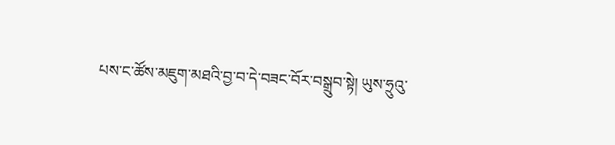པས་ང་ཚོས་མཇུག་མཐའི་བྱ་བ་དེ་བཟང་བོར་བསྒྲུབ་སྟེ། ཡུས་ཧྲུའུ་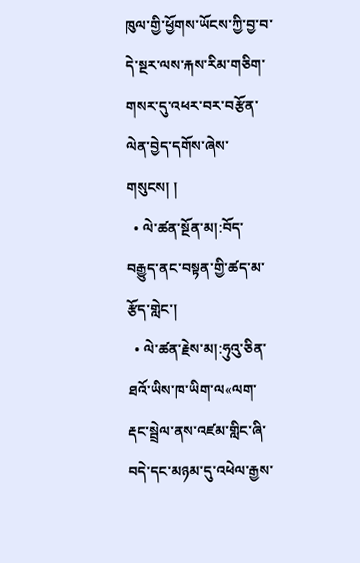ཁུལ་གྱི་ཕྱོགས་ཡོངས་ཀྱི་བྱ་བ་དེ་སྔར་ལས་རྐས་རིམ་གཅིག་གསར་དུ་འཕར་བར་བརྩོན་ལེན་བྱེད་དགོས་ཞེས་གསུངས། །
  • ལེ་ཚན་སྔོན་མ།:བོད་བརྒྱུད་ནང་བསྟན་གྱི་ཚད་མ་རྩོད་གླེང་།
  • ལེ་ཚན་རྗེས་མ།:ཧུའུ་ཅིན་ཐའོ་ཡིས་ཁ་ཡིག་ལ«ལག་རྡང་སྦྲེལ་ནས་འཛམ་གླིང་ཞི་བདེ་དང་མཉམ་དུ་འཕེལ་རྒྱས་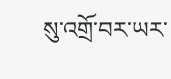སུ་འགྲོ་བར་ཡར་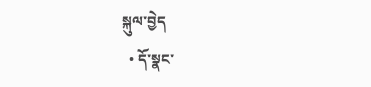སྐུལ་བྱེད
  • དོ་སྣང་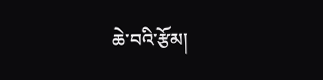ཆེ་བའི་རྩོམ།